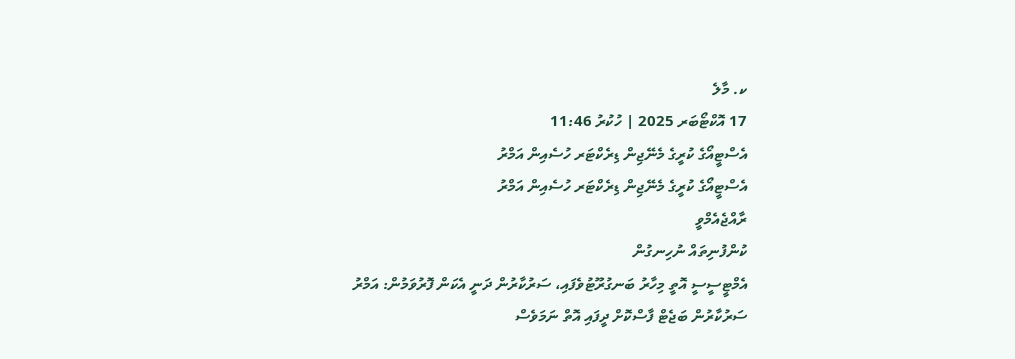ކ. މާލެ
17 އޮކްޓޯބަރ 2025 | ހުކުރު 11:46
އެސްޓީއޯގެ ކުރީގެ މެނޭޖިން ޑިރެކްޓަރ ހުސެއިން އަމްރު
އެސްޓީއޯގެ ކުރީގެ މެނޭޖިން ޑިރެކްޓަރ ހުސެއިން އަމްރު
ރާއްޖެއެމްވީ
ކުންފުނިތައް ނުހިނގުން
އެމްޓީސީސީ އޮތީ މިހާރު ބަނގުރޫޓުވެފައި، ސަރުކާރުން ދަނީ އެކަން ފޮރުވަމުން: އަމްރު
ސަރުކާރުން ބަޖެޓް ފާސްކޮށް ދީފައި އޮތް ނަމަވެސް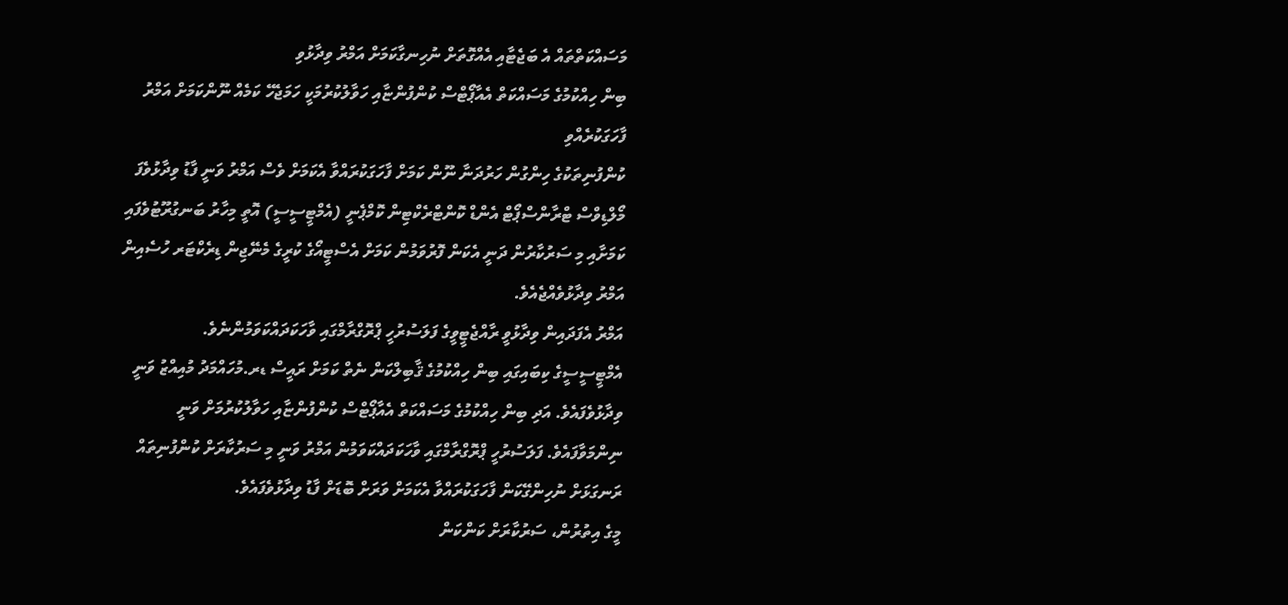މަސައްކަތްތައް އެ ބަޖެޓާއި އެއްގޮތަށް ނުހިނގާކަމަށް އަމްރު ވިދާޅުވި
ބިން ހިއްކުމުގެ މަސައްކަތް އެއާޕޯޓްސް ކުންފުންޏާއި ހަވާލުކުރުމަކީ ހަމަޖެހޭ ކަމެއް ނޫންކަމަށް އަމްރު ފާހަގަކުރެއްވި
ކުންފުނިތަކުގެ ހިންގުން ހަރުދަނާ ނޫން ކަމަށް ފާހަގަކުރައްވާ އެކަމަށް ވެސް އަމްރު ވަނީ ފާޑު ވިދާޅުވެފަ
މޯލްޑިވްސް ޓްރާންސްޕޯޓް އެންޑް ކޮންޓްރެކްޓިން ކޮމްޕެނީ (އެމްޓީސީސީ) އޮތީ މިހާރު ބަނގުރޫޓުވެފައި ކަމަށާއި މި ސަރުކާރުން ދަނީ އެކަން ފޮރުވަމުން ކަމަށް އެސްޓީއޯގެ ކުރީގެ މެނޭޖިން ޑިރެކްޓަރ ހުސެއިން އަމްރު ވިދާޅުވެއްޖެއެވެ.
އަމްރު އެފަދައިން ވިދާޅުވީ ރާއްޖެޓީވީގެ ފަލަސުރުހީ ޕްރޮގްރާމްގައި ވާހަކަދައްކަވަމުންނެވެ.
އެމްޓީސީސީގެ ކިބައިގައި ބިން ހިއްކުމުގެ ޤާބިލްކަން ނެތް ކަމަށް ރައީސް ޑރ.މުހައްމަދު މުއިއްޒު ވަނީ ވިދާޅުވެފައެވެ. އަދި ބިން ހިއްކުމުގެ މަސައްކަތް އެއާޕޯޓްސް ކުންފުންޏާއި ހަވާލުކުރުމަށް ވަނީ ނިންމަވާފައެވެ. ފަލަސުރުހީ ޕްރޮގްރާމްގައި ވާހަކަދައްކަވަމުން އަމްރު ވަނީ މި ސަރުކާރަށް ކުންފުނިތައް ރަނގަޅަށް ނުހިންގޭކަން ފާހަގަކުރައްވާ އެކަމަށް ވަރަށް ބޮޑަށް ފާޑު ވިދާޅުވެފައެވެ.
މީގެ އިތުރުން، ސަރުކާރަށް ކަންކަން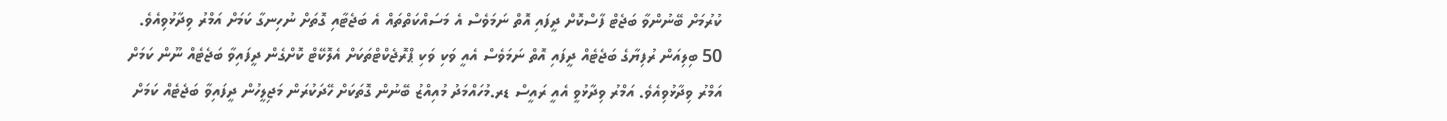ކުރުމަށް ބޭނުންވާ ބަޖެޓް ފާސްކޮށް ދީފައި އޮތް ނަމަވެސް އެ މަސައްކަތްތައް އެ ބަޖެޓާއި ގޮތަށް ނުހިނގާ ކަމަށް އަމްރު ވިދާޅުވިއެވެ. 50 ބިލިއަން ރުފިޔާގެ ބަޖެޓެއް ދީފައި އޮތް ނަމަވެސް އެއީ ވަކި ވަކި ޕްރޮޖެކްޓްތަކަށް އެލޮކޭޓް ކޮށްގެން ދީފައިވާ ބަޖެޓެއް ނޫން ކަމަށް އަމްރު ވިދާޅުވިއެވެ. އަމްރު ވިދާޅުވީ އެއީ ރައީސް ޑރ.މުހައްމަދު މުއިއްޒު ބޭނުން ގޮތަކަށް ހޭދަކުރަން މަޖިލީހުން ދީފައިވާ ބަޖެޓެއް ކަމަށް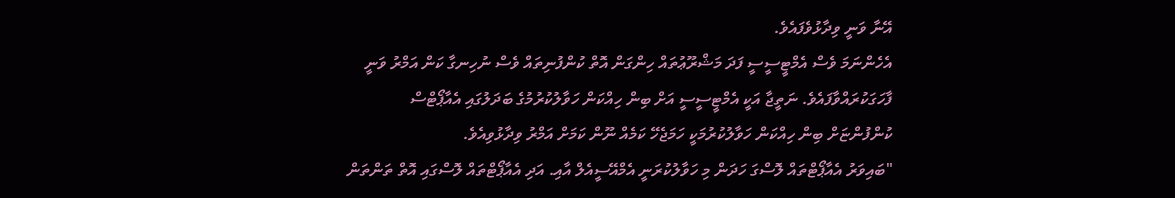އޭނާ ވަނީ ވިދާޅުވެފައެވެ.
އެހެންނަމަ ވެސް އެމްޓީސީސީ ފަދަ މަޝްރޫޢުތައް ހިންގަން އޮތް ކުންފުނިތައް ވެސް ނުހިނގާ ކަން އަމްރު ވަނީ ފާހަގަކުރައްވާފައެވެ. ނަތީޖާ އަކީ އެމްޓީސީސީ އަށް ބިން ހިއްކަން ހަވާލުކުރުމުގެ ބަދަލުގައި އެއާޕޯޓްސް ކުންފުންޏަށް ބިން ހިއްކަން ހަވާލުކުރުމަކީ ހަމަޖެހޭ ކަމެއް ނޫން ކަމަށް އަމްރު ވިދާޅުވިއެވެ.
"ބައިވަރު އެއާޕޯޓްތައް ލޮސްގަ ހަދަން މި ހަވާލުކުރަނީ އެމްއޭސީއެލް އާއި. އަދި އެއާޕޯޓްތައް ލޮސްގައި އޮތް ތަންތަން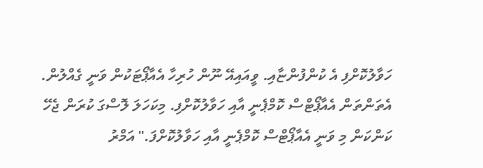ހަވާލުކޮށްފި އެ ކުންފުންޏާއި. ވީއައިއޭ ނޫން ހުރިހާ އެއާޕޯޓަކުން ވަނީ ގެއްލުން. އެތަންތަން އެއާޕޯޓްސް ކޮމްޕެނީ އާއި ހަވާލުކޮށްފި. މިކަހަލަ ލޮސްގަ ކުރަން ޖެހޭ ކަންކަން މި ވަނީ އެއާޕޯޓްސް ކޮމްޕެނީ އާއި ހަވާލުކޮށްފަ." އަމްރު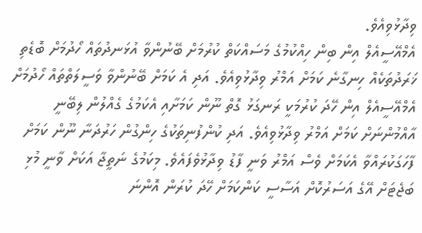ވިދާޅުވިއެވެ.
އެމްއޭސީއެލް އިން ބިން ހިއްކުމުގެ މަސައްކަތް ކުރުމަށް ބޭނުންވާ އުޅަނދުތައް ހޯދުމަށް ބޮޑެތި ޚަރަދުތަކެއް ހިނގާނެ ކަމަށް އަމްރު ވިދާޅުވިއެވެ. އަދި އެ ކަމަށް ބޭނުންވާ ވަސީލަތްތައް ހޯދުމަށް އެމްއޭސީއެލް އިން ހޭދަ ކުރުމަކީ ރަނގަޅު ގޮތް ނޫން ކަމަށާއި އެކަމުގެ ގެއްލުން ލިބޭނީ އާއްމުންނަށް ކަމަށް އަމްރު ވިދާޅުވިއެވެ. އަދި ކުންފުނިތަކުގެ ހިންގުން ހަރުދަނާ ނޫން ކަމަށް ފާހަގަކުރައްވާ އެކަމަށް ވެސް އަމްރު ވަނީ ފާޑު ވިދާޅުވެފައެވެ. މިކަމުގެ ނަތީޖާ އަކަށް ވާނީ މުޅި ބަޖެޓަށް އޭގެ އަސަރުކޮށް އަސާސީ ކަންކަމަށް ހޭދަ ކުރަން އޮންނަ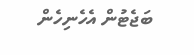ބަޖެޓުން އެހެނިހެން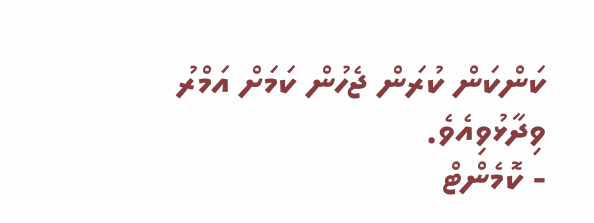ކަންކަން ކުރަން ޖެހުން ކަމަށް އަމްރު ވިދާޅުވިއެވެ.
- ކޮމެންޓް